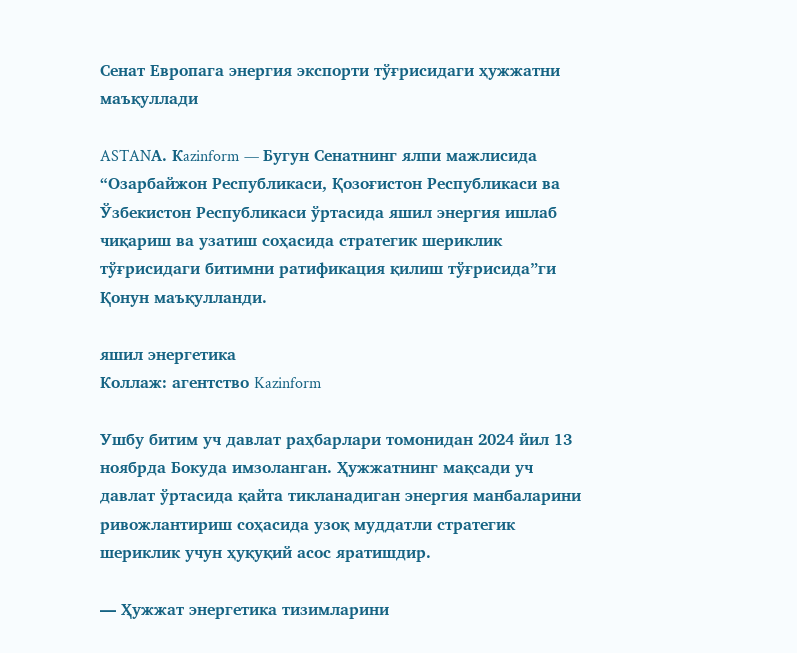Сенат Европага энергия экспорти тўғрисидаги ҳужжатни маъқуллади

ASTANА. Кazinform — Бугун Сенатнинг ялпи мажлисида “Озарбайжон Республикаси, Қозоғистон Республикаси ва Ўзбекистон Республикаси ўртасида яшил энергия ишлаб чиқариш ва узатиш соҳасида стратегик шериклик тўғрисидаги битимни ратификация қилиш тўғрисида”ги Қонун маъқулланди.

яшил энергетика
Коллаж: агентство Kazinform

Ушбу битим уч давлат раҳбарлари томонидан 2024 йил 13 ноябрда Бокуда имзоланган. Ҳужжатнинг мақсади уч давлат ўртасида қайта тикланадиган энергия манбаларини ривожлантириш соҳасида узоқ муддатли стратегик шериклик учун ҳуқуқий асос яратишдир.

— Ҳужжат энергетика тизимларини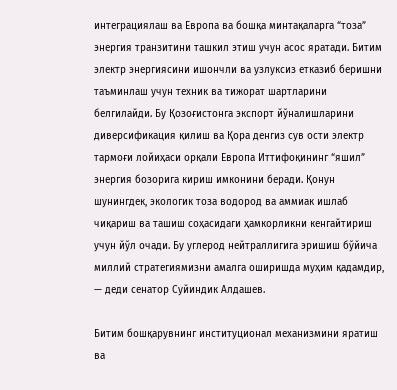интеграциялаш ва Европа ва бошқа минтақаларга “тоза” энергия транзитини ташкил этиш учун асос яратади. Битим электр энергиясини ишончли ва узлуксиз етказиб беришни таъминлаш учун техник ва тижорат шартларини белгилайди. Бу Қозоғистонга экспорт йўналишларини диверсификация қилиш ва Қора денгиз сув ости электр тармоғи лойиҳаси орқали Европа Иттифоқининг “яшил” энергия бозорига кириш имконини беради. Қонун шунингдек, экологик тоза водород ва аммиак ишлаб чиқариш ва ташиш соҳасидаги ҳамкорликни кенгайтириш учун йўл очади. Бу углерод нейтраллигига эришиш бўйича миллий стратегиямизни амалга оширишда муҳим қадамдир, — деди сенатор Суйиндик Алдашев.

Битим бошқарувнинг институционал механизмини яратиш ва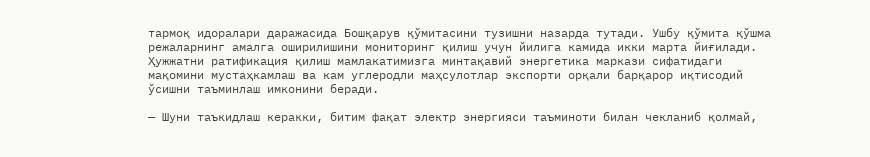тармоқ идоралари даражасида Бошқарув қўмитасини тузишни назарда тутади. Ушбу қўмита қўшма режаларнинг амалга оширилишини мониторинг қилиш учун йилига камида икки марта йиғилади. Ҳужжатни ратификация қилиш мамлакатимизга минтақавий энергетика маркази сифатидаги мақомини мустаҳкамлаш ва кам углеродли маҳсулотлар экспорти орқали барқарор иқтисодий ўсишни таъминлаш имконини беради.

— Шуни таъкидлаш керакки, битим фақат электр энергияси таъминоти билан чекланиб қолмай,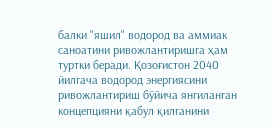балки "яшил" водород ва аммиак саноатини ривожлантиришга ҳам туртки беради. Қозоғистон 2040 йилгача водород энергиясини ривожлантириш бўйича янгиланган концепцияни қабул қилганини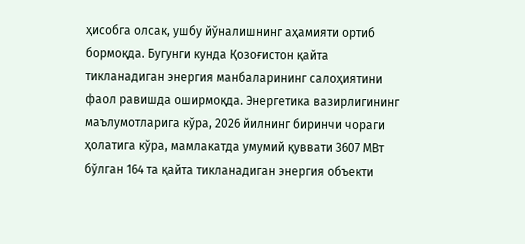ҳисобга олсак, ушбу йўналишнинг аҳамияти ортиб бормоқда. Бугунги кунда Қозоғистон қайта тикланадиган энергия манбаларининг салоҳиятини фаол равишда оширмоқда. Энергетика вазирлигининг маълумотларига кўра, 2026 йилнинг биринчи чораги ҳолатига кўра, мамлакатда умумий қуввати 3607 МВт бўлган 164 та қайта тикланадиган энергия объекти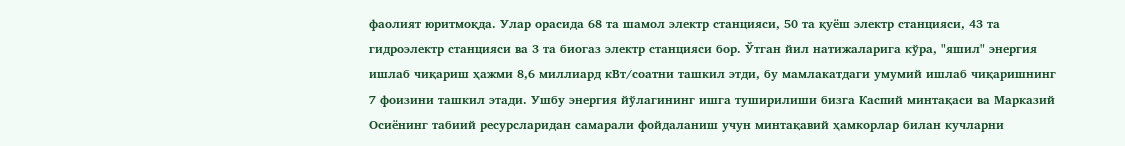фаолият юритмоқда. Улар орасида 68 та шамол электр станцияси, 50 та қуёш электр станцияси, 43 та гидроэлектр станцияси ва 3 та биогаз электр станцияси бор. Ўтган йил натижаларига кўра, "яшил" энергия ишлаб чиқариш ҳажми 8,6 миллиард кВт/соатни ташкил этди, бу мамлакатдаги умумий ишлаб чиқаришнинг 7 фоизини ташкил этади. Ушбу энергия йўлагининг ишга туширилиши бизга Каспий минтақаси ва Марказий Осиёнинг табиий ресурсларидан самарали фойдаланиш учун минтақавий ҳамкорлар билан кучларни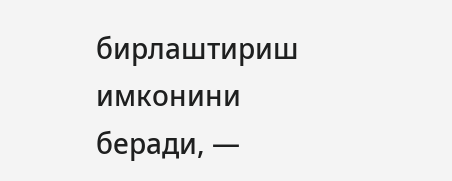бирлаштириш имконини беради, —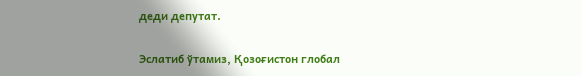деди депутат.

Эслатиб ўтамиз, Қозоғистон глобал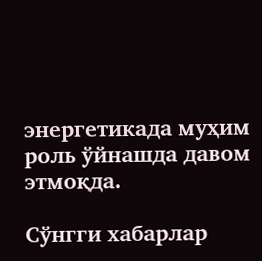энергетикада муҳим роль ўйнашда давом этмоқда.

Сўнгги хабарлар